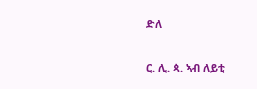ድለ

ር. ሊ. ጳ. ኣብ ለይቲ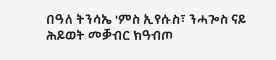በዓለ ትንሳኤ 'ምስ ኢየሱስ፣ ንሓጐስ ናይ ሕይወት መቓብር ክዓብጦ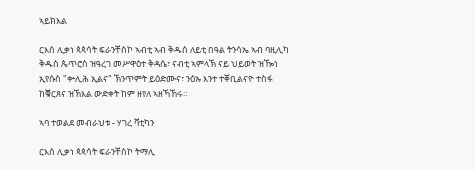ኣይክእል

ርእሰ ሊቃነ ጳጳሳት ፍራንቸስኮ ኣብቲ ኣብ ቅዱስ ለይቲ በዓል ትንሳኤ ኣብ ባዚሊካ ቅዱስ ጴጥሮስ ዝዓረገ መሥዋዕተ ቅዳሴ፣ ናብቲ ኣምላኽ ናይ ህይወት ዝዀነ ኢየሱስ "ቍሊሕ ኢልና" ኽንጥምት ይዕድሙና፣ ንዕኡ እንተ ተቐቢልናዮ ተስፋ ከቑርጸና ዝኽእል ውድቀት ከም ዘየለ ኣዘኻኸሩ።

ኣባ ተወልደ መብራህቱ - ሃገረ ቫቲካን

ርእሰ ሊቃነ ጳጳሳት ፍራንቸስኮ ትማሊ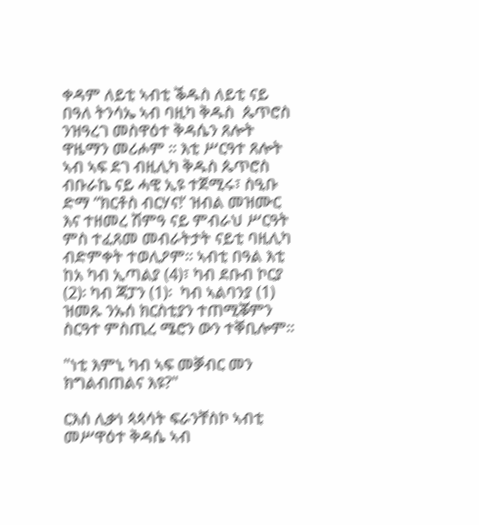ቀዳም ለይቲ ኣብቲ ቕዱስ ለይቲ ናይ በዓለ ትንሳኤ ኣብ ባዚካ ቅዱስ  ጴጥሮስ ንዝዓረገ መስዋዕተ ቅዳሴን ጸሎት ዋዜማን መሪሖም ። እቲ ሥርዓተ ጸሎት ኣብ ኣፍ ደገ ብዚሊካ ቅዱስ ጴጥሮስ ብቡራኬ ናይ ሓዊ ኢዩ ተጀሚሩ፣ ስዒቡ ድማ “ክርቶስ ብርሃና!’ ዝብል መዝሙር እና ተዘመረ ሽምዓ ናይ ምብራህ ሥርዓት ምስ ተፈጸመ መብራትታት ናይቲ ባዚሊካ ብድምቀት ተወሊዖም። ኣብቲ በዓል እቲ ከአ ካብ ኢጣልያ (4)፣ ካብ ደቡብ ኮርያ (2)፡ ካብ ጃፓን (1)፡  ካብ ኣልባንያ (1) ዝመጹ ንኡሰ ክርስቲያን ተጠሚቖምን ስርዓተ ምስጢረ ሜሮን ውን ተቐቢሎም።

"ነቲ እምኒ ካብ ኣፍ መቓብር መን ክግልብጠልና እዩ?"

ርእሰ ሊቃነ ጳጳሳት ፍራንቸስኮ ኣብቲ መሥዋዕተ ቅዳሴ ኣብ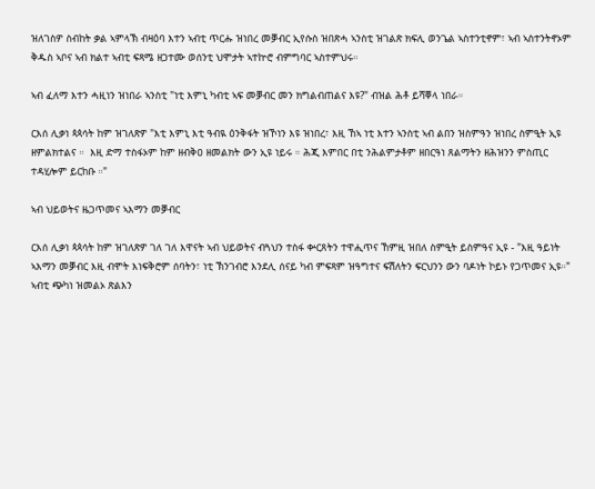ዝለገስዎ ስብከት ቃል ኣምላኽ ብዛዕባ እተን ኣብቲ ጥርሑ ዝነበረ መቓብር ኢየሱስ ዝበጽሓ ኣንስቲ ዝገልጽ ክፍሊ ወንጌል ኣስተንቲኖም፣ ኣብ ኣስተንትኖኦም ቅዱስ ኣቦና ኣብ ክልተ ኣብቲ ፍጻሜ ዘጋተሙ ወሰንቲ ህሞታት ኣተኵሮ ብምግባር ኣስተምህሩ።

ኣብ ፈለማ እተን ሓዚነን ዝነበራ ኣንስቲ "ነቲ እምኒ ካብቲ ኣፍ መቓብር መን ክግልብጠልና እዩ?" ብዝል ሕቶ ይሻቐላ ነበራ።

ርእሰ ሊቃነ ጳጳሳት ከም ዝገለጽዎ "እቲ እምኒ እቲ ዓብዪ ዕንቅፋት ዝኾነን እዩ ዝነበረ፣ እዚ ኸኣ ነቲ እተን ኣንስቲ ኣብ ልበን ዝስምዓን ዝነበረ ስምዒት ኢዩ ዘምልክተልና ።  እዚ ድማ ተስፋኦም ከም ዘብቅዐ ዘመልክት ውን ኢዩ ነይሩ ። ሕጂ እምበር በቲ ንሕልምታቶም ዘበርዓነ ጸልማትን ዘሕዝንን ምስጢር ተዳሂሎም ይርከቡ ።"

ኣብ ህይወትና ዜጋጥመና ኣእማን መቓብር

ርእሰ ሊቃነ ጳጳሳት ከም ዝገለጽዎ ገለ ገለ እዋናት ኣብ ህይወትና ብጓህን ተስፋ ቍርጸትን ተዋሒጥና ኸምዚ ዝበለ ስምዒት ይስምዓና ኢዩ - "እዚ ዓይነት ኣእማን መቓብር እዚ ብሞት እነፍቅሮም ሰባትን፣ ነቲ ኽንገብሮ እንደሊ ሰናይ ካብ ምፍጻም ዝዓግተና ፍሽለትን ፍርህንን ውን ባዶነት ኮይኑ የጋጥመና ኢዩ።"  ኣብቲ ጭካነ ዝመልኦ ጽልእን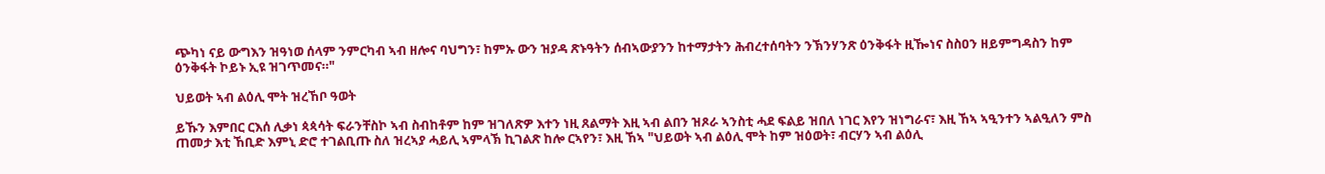ጭካነ ናይ ውግእን ዝዓነወ ሰላም ንምርካብ ኣብ ዘሎና ባህግን፣ ከምኡ ውን ዝያዳ ጽኑዓትን ሰብኣውያንን ከተማታትን ሕብረተሰባትን ንኽንሃንጽ ዕንቅፋት ዚዀነና ስስዐን ዘይምግዳስን ከም ዕንቅፋት ኮይኑ ኢዩ ዝገጥመና።"

ህይወት ኣብ ልዕሊ ሞት ዝረኸቦ ዓወት

ይኹን እምበር ርእሰ ሊቃነ ጳጳሳት ፍራንቸስኮ ኣብ ስብከቶም ከም ዝገለጽዎ እተን ነዚ ጸልማት እዚ ኣብ ልበን ዝጾራ ኣንስቲ ሓደ ፍልይ ዝበለ ነገር እየን ዝነግራና፣ እዚ ኸኣ ኣዒንተን ኣልዒለን ምስ ጠመታ እቲ ኸቢድ እምኒ ድሮ ተገልቢጡ ስለ ዝረኣያ ሓይሊ ኣምላኽ ኪገልጽ ከሎ ርኣየን፣ እዚ ኸኣ "ህይወት ኣብ ልዕሊ ሞት ከም ዝዕወት፣ ብርሃን ኣብ ልዕሊ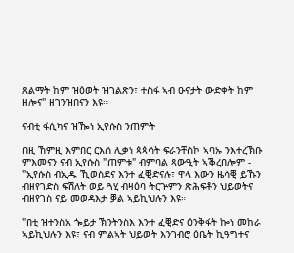ጸልማት ከም ዝዕወት ዝገልጽን፣ ተስፋ ኣብ ዑናታት ውድቀት ከም ዘሎና" ዘገንዝበናን እዩ።

ናብቲ ፋሲካና ዝዀነ ኢየሱስ ንጠምት

በዚ ኸምዚ እምበር ርእሰ ሊቃነ ጳጳሳት ፍራንቸስኮ ኣባኡ ንእተረኽቡ ምእመናን ናብ ኢየሱስ "ጠምቱ" ብምባል ጻውዒት ኣቕረበሎም - "ኢየሱስ ብኢዱ ኺወስደና እንተ ፈቒድናሉ፣ ዋላ እውን ዜሳቒ ይኹን ብዘየገድስ ፍሽለት ወይ ጓሂ ብዛዕባ ትርጕምን ጽሕፍቶን ህይወትና ብዘየገስ ናይ መወዳእታ ቓል ኣይኪህሉን እዩ።

"በቲ ዝተንስአ ጐይታ ኽንትንስእ እንተ ፈቒድና ዕንቅፋት ኰነ መከራ ኣይኪህሉን እዩ፣ ናብ ምልኣት ህይወት እንገብሮ ዕቤት ኪዓግተና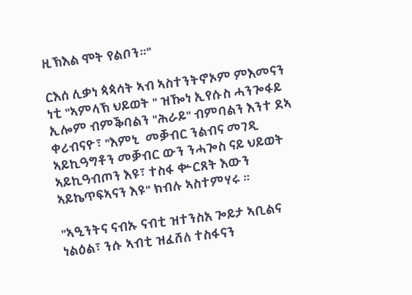ዚኽእል ሞት የልቦን።"

ርእሰ ሊቃነ ጳጳሳት ኣብ ኣስተንትኖኦም ምእመናን ነቲ "ኣምላኽ ህይወት " ዝዀነ ኢየሱስ ሓንጐፋይ ኢሎም ብምቕባልን "ሕራይ" ብምባልን እንተ ደኣ ቀሪብናዮ፣ "እምኒ  መቓብር ንልብና መገዲ ኣይኪዓግቶን መቓብር ውን ንሓጐስ ናይ ህይወት ኣይኪዓብጦን እዩ፣ ተስፋ ቍርጸት እውን ኣይኬጥፍኣናን እዩ" ክብሉ ኣስተምሃሩ ።

"ኣዒንትና ናብኡ ናብቲ ዝተንስአ ጐይታ ኣቢልና ነልዕል፣ ንሱ ኣብቲ ዝፈሸለ ተስፋናን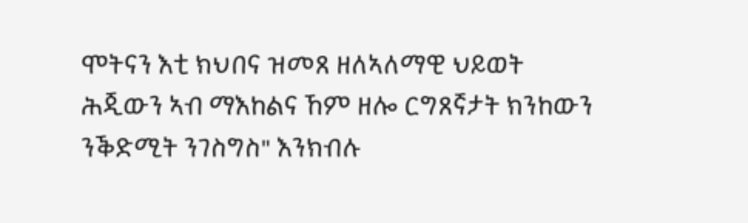ሞትናን እቲ ክህበና ዝመጸ ዘለኣለማዊ ህይወት ሕጂውን ኣብ ማእከልና ኸም ዘሎ ርግጸኛታት ክንከውን ንቕድሚት ንገስግስ" እንክብሉ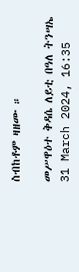ስብከቶም ዛዘሙ ።

መሥዋዕተ ቅዳሴ ለይቲ በዓለ ትንሣኤ
31 March 2024, 16:35